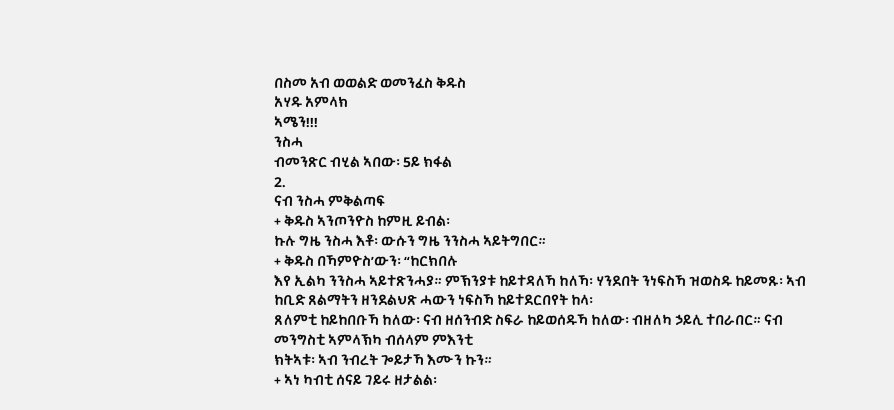በስመ አብ ወወልድ ወመንፈስ ቅዱስ
አሃዱ አምላክ
ኣሜን!!!
ንስሓ
ብመንጽር ብሂል ኣበው፡ 5ይ ክፋል
2.
ናብ ንስሓ ምቅልጣፍ
+ ቅዱስ ኣንጦንዮስ ከምዚ ይብል፡
ኩሉ ግዜ ንስሓ እቶ፡ ውሱን ግዜ ንንስሓ ኣይትግበር።
+ ቅዱስ በኻምዮስ’ውን፡ “ከርክበሉ
እየ ኢልካ ንንስሓ ኣይተጽንሓያ። ምኽንያቱ ከይተዳለኻ ከለኻ፡ ሃንደበት ንነፍስኻ ዝወስዱ ከይመጹ፡ ኣብ ከቢድ ጸልማትን ዘንደልህጽ ሓውን ነፍስኻ ከይተደርበየት ከላ፡
ጸለምቲ ከይከበቡኻ ከለው፡ ናብ ዘሰንብድ ስፍራ ከይወሰዱኻ ከለው፡ ብዘለካ ኃይሊ ተበራበር። ናብ መንግስቲ ኣምላኽካ ብሰላም ምእንቲ
ክትኣቱ፡ ኣብ ንብረት ጐይታኻ እሙን ኩን።
+ ኣነ ካብቲ ሰናይ ገይሩ ዘታልል፡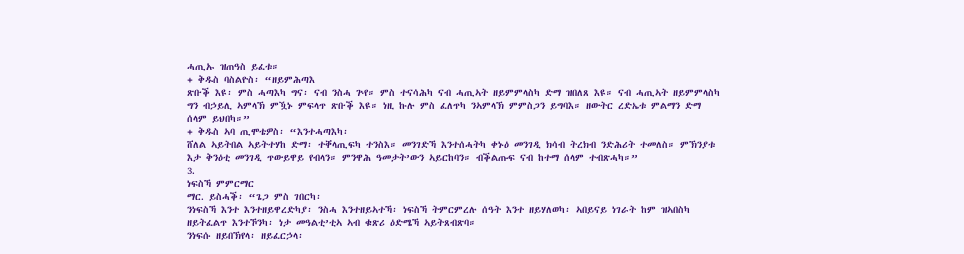ሓጢኡ ዝጠዓስ ይፈቱ።
+ ቅዱስ ባስልዮስ፡ “ዘይምሕጣእ
ጽቡቕ እዩ፡ ምስ ሓጣእካ ግና፡ ናብ ንስሓ ጕየ። ምስ ተናሳሕካ ናብ ሓጢኣት ዘይምምላስካ ድማ ዝበለጸ እዩ። ናብ ሓጢኣት ዘይምምላስካ
ግን ብኃይሊ ኣምላኽ ምዃኑ ምፍላጥ ጽቡቕ እዩ። ነዚ ኩሉ ምስ ፈለጥካ ንኣምላኽ ምምስጋን ይግባእ። ዘውትር ረድኤቱ ምልማን ድማ
ሰላም ይህበካ።”
+ ቅዱስ ኣባ ጢሞቴዎስ፡ “እንተሓጣእካ፡
ሸለል ኣይትበል ኣይትተሃከ ድማ፡ ተቐላጢፍካ ተንስእ። መንገድኻ እንተሰሓትካ ቀኑዕ መንገዲ ክሳብ ትረክብ ንድሕሪት ተመለስ። ምኽንያቱ
እታ ቅንዕቲ መንገዲ ጥውይዋይ የብላን። ምንዋሕ ዓመታት’ውን ኣይርከባን። ብቕልጡፍ ናብ ከተማ ሰላም ተብጽሓካ።”
3.
ነፍስኻ ምምርማር
ማር. ይስሓቕ፡ “ጌጋ ምስ ገበርካ፡
ንነፍስኻ እንተ እንተዘይዋረድካያ፡ ንስሓ እንተዘይኣተኻ፡ ነፍስኻ ትምርምረሉ ሰዓት እንተ ዘይሃለወካ፡ ኣበይናይ ነገራት ከም ዝኣበስካ
ዘይትፈልጥ እንተኾንካ፡ ነታ መዓልቲ’ቲኣ ኣብ ቁጽሪ ዕድሜኻ ኣይትጸብጽባ።
ንነፍሱ ዘይበኽየላ፡ ዘይፈርኃላ፡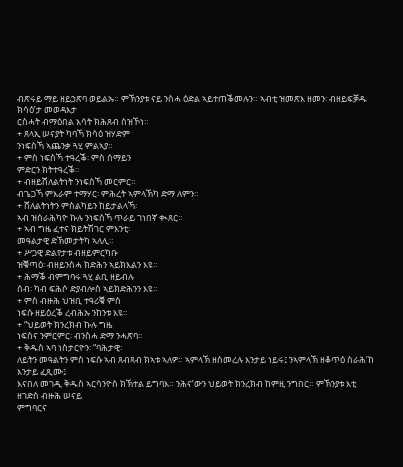ብጽሩይ ማይ ዘይኃጽባ ወይልኡ። ምኽንያቱ ናይ ንስሓ ዕድል ኣይተጠቕመሉን። ኣብቲ ዝመጽእ ዘመን፡ ብዘይፍቓዱ ክሳዕ’ታ መወዳእታ
ርስሓት ብማዕበል እሳት ክሕጸብ ስዝኾነ።
+ ጸላኢ ሠናያት ካባኻ ክሳዕ ዝሃድም
ንነፍስኻ ኣጨንቃ ጓሂ ምልኣያ።
+ ምስ ነፍስኻ ተዓረቕ፡ ምስ ሰማይን
ምድርን ክትተዓረቕ።
+ ብዘይሸለልትነት ንነፍስኻ መርምር።
ብጌጋኻ ምእራም ተማሃር፡ ምሕረት ኣምላኽካ ድማ ለምን።
+ ሸለልትነትን ምስልካይን ከይታልላኻ፡
ኣብ ዝሰራሕካዮ ኩሉ ንነፍስኻ ጥራይ ገነበኛ ቊጸር።
+ ኣብ ግዜ ፈተና ክይትሽገር ምእንቲ፡
መዓልታዊ ድኽመታትካ ኣለሊ።
+ ሥጋዊ ድልየታቱ ብዘይምርካቡ
ዝቑጣዕ፡ ብዘይንስሓ ክድሕን ኣይክእልን እዩ።
+ ሕማቕ ብምግባሩ ጓሂ ልቢ ዘይብሉ
ሰብ፡ ካብ ፍሕሶ ድያብሎስ ኣይክድሕንን እዩ።
+ ምስ ብዙሕ ህዝቢ ተዓሪቑ ምስ
ነፍሱ ዘይዕረቕ ረብሕኡ ንከንቱ እዩ።
+ “ህይወት ክንረክብ ኩሉ ግዜ
ነፍስና ንምርምር፡ ብንስሓ ድማ ንሓጽባ።
+ ቅዱስ ኣባ ነስታርዮን፡ “ባሕታዊ፡
ለይትን መዓልትን ምስ ነፍሱ ኣብ ጸብጻብ ክኣቱ ኣለዎ። ኣምላኽ ዘስመረሉ እንታይ ነይሩ፤ ንኣምላኽ ዘቆጥዕ ስራሕ’ከ እንታይ ፈጺሙ፤
እናበለ መገዲ ቅዱስ ኣርሳንዮስ ክኽተል ይግባእ። ንሕና’ውን ህይወት ክንረክብ ከምዚ ንግበር። ምኽንያቱ እቲ ዘገድስ ብዙሕ ሠናይ
ምግባርና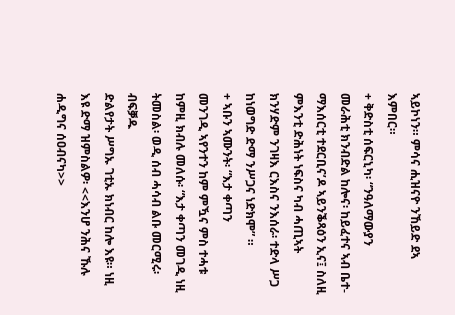ኣይኮነን። ምሳና ሒዝናዮ ንኸይድ ደኣ እምበር።
+ ቅድስቲ ሰፍርኒካ፡ “ንዓለማውያን
መራሕቲ ክንብድል ከሎና፡ ከይፈተና ኣብ ቤተ-ማእሰርቲ ተደርቢና’ዶ ኣይንቕጻዕን ኢና፤ ስለዚ ምእንቲ ድሕነት ነፍስና ካብ ሓጢኣት
ክንሃድም ንገዛእ ርእስና ንእሰራ፡ ተድላ ሥጋ ከነወግድ ድማ ንሥጋና ነድክሞ” ።
+ ኣቡን ኣሙንት፡ “እታ ቀጣን
መንገዲ ኣየንተን ከም ምዃና ምስ ተሓቱ ከምዚ ክብሉ መለሱ፡ “እታ ቀጣን መገዲ ነዚ ትመስል፡ ወዲ ሰብ ሓሳብ ልቡ መርሚሩ፡ ብፍቓዱ
ድልየታት ሥግኡ ገቲኡ ክነብር ከሎ እዩ። ነዚ እዩ ድማ ዝምስልዎ፡ <<እንሆ ንሕና ኹሉ ሐዲግና ሰዐብናካ>>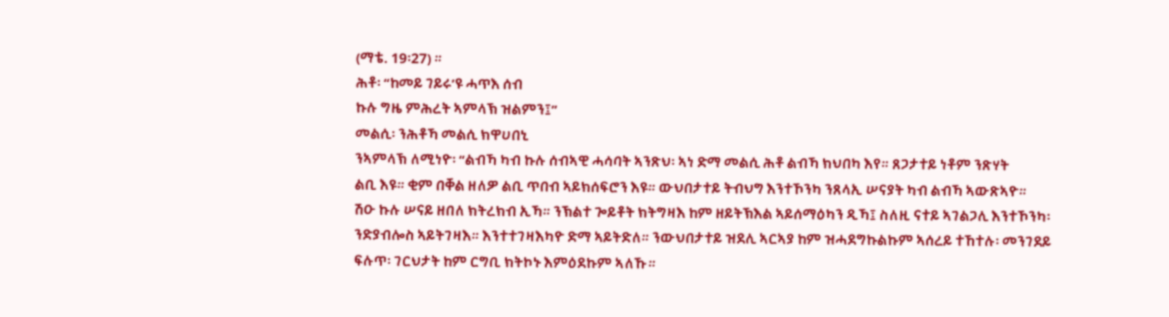(ማቴ. 19፡27) ።
ሕቶ፡ “ከመይ ገይሩ’ዩ ሓጥእ ሰብ
ኩሉ ግዜ ምሕረት ኣምላኽ ዝልምን፤”
መልሲ፡ ንሕቶኻ መልሲ ክዋሀበኒ
ንኣምላኽ ለሚነዮ፡ “ልብኻ ካብ ኩሉ ሰብኣዊ ሓሳባት ኣንጽህ፡ ኣነ ድማ መልሲ ሕቶ ልብኻ ክህበካ እየ። ጸጋታተይ ነቶም ንጽሃት
ልቢ እዩ። ቂም በቐል ዘለዎ ልቢ ጥበብ ኣይክሰፍሮን እዩ። ውህበታተይ ትብህግ እንተኾንካ ንጸላኢ ሠናያት ካብ ልብኻ ኣውጽኣዮ።
ሽዑ ኩሉ ሠናይ ዘበለ ክትረክብ ኢኻ። ንኽልተ ጐይቶት ክትግዛእ ከም ዘይትኽእል ኣይሰማዕካን ዲኻ፤ ስለዚ ናተይ ኣገልጋሊ እንተኾንካ፡
ንድያብሎስ ኣይትገዛእ። እንተተገዛእካዮ ድማ ኣይትድለ። ንውህበታተይ ዝደሊ ኣርኣያ ከም ዝሓደግኩልኩም ኣሰረይ ተኸተሉ፡ መንገደይ
ፍሉጥ፡ ገርህታት ከም ርግቢ ክትኮኑ እምዕደኩም ኣለኹ።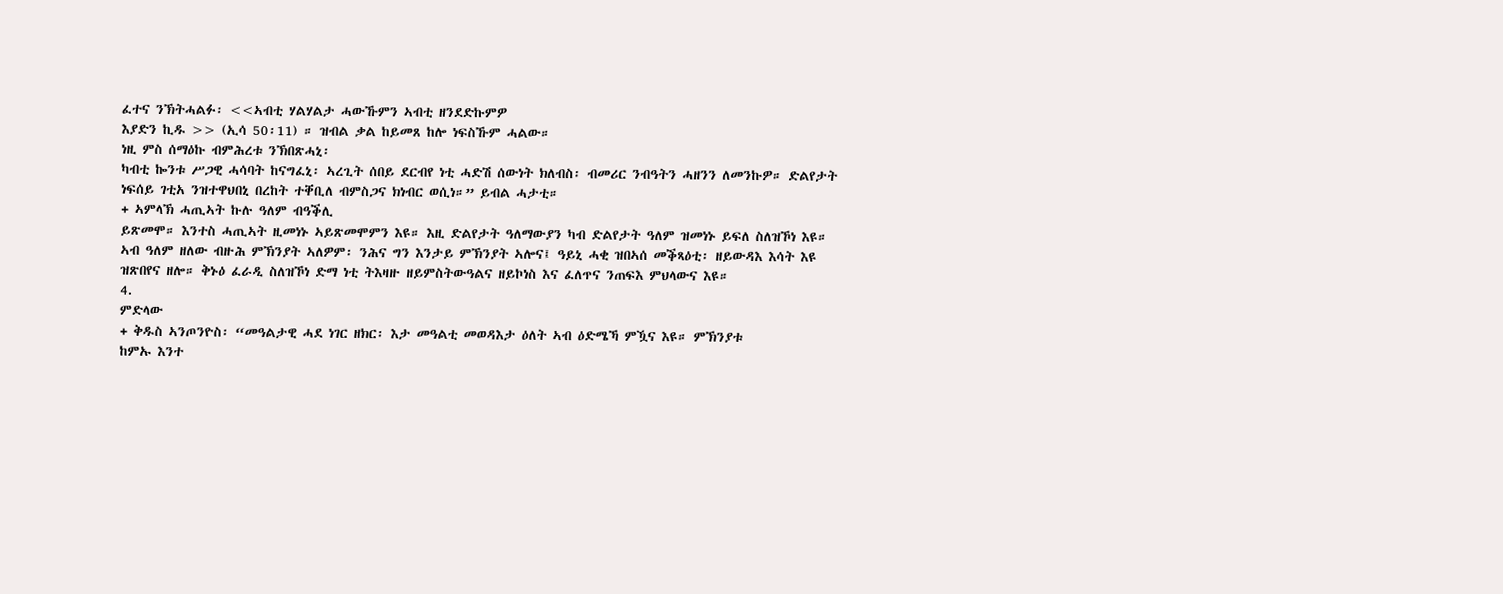ፈተና ንኽትሓልፉ፡ <<ኣብቲ ሃልሃልታ ሓውኹምን ኣብቲ ዘንደድኩምዎ
እያድን ኪዱ >> (ኢሳ 50፡11) ። ዝብል ቃል ከይመጸ ከሎ ነፍስኹም ሓልው።
ነዚ ምስ ሰማዕኩ ብምሕረቱ ንኽበጽሓኒ፡
ካብቲ ኰንቱ ሥጋዊ ሓሳባት ከናግፈኒ፡ ኣረጊት ሰበይ ደርብየ ነቲ ሓድሽ ሰውነት ክለብስ፡ ብመሪር ንብዓትን ሓዘንን ለመንኩዎ። ድልየታት
ነፍሰይ ገቲአ ንዝተዋህበኒ በረከት ተቐቢለ ብምስጋና ክነብር ወሲነ።” ይብል ሓታቲ።
+ ኣምላኽ ሓጢኣት ኩሉ ዓለም ብዓቕሊ
ይጽመሞ። እንተስ ሓጢኣት ዚመነኑ ኣይጽመሞምን እዩ። እዚ ድልየታት ዓለማውያን ካብ ድልየታት ዓለም ዝመነኑ ይፍለ ስለዝኾነ እዩ።
ኣብ ዓለም ዘለው ብዙሕ ምኽንያት ኣለዎም፡ ንሕና ግን እንታይ ምኽንያት ኣሎና፤ ዓይኒ ሓቂ ዝበኣሰ መቕጻዕቲ፡ ዘይውዳእ እሳት እዩ
ዝጽበየና ዘሎ። ቅኑዕ ፈራዲ ስለዝኾነ ድማ ነቲ ትእዛዙ ዘይምስትውዓልና ዘይኮነስ እና ፈለጥና ንጠፍእ ምህላውና እዩ።
4.
ምድላው
+ ቅዱስ ኣንጦንዮስ፡ “መዓልታዊ ሓደ ነገር ዘክር፡ እታ መዓልቲ መወዳእታ ዕለት ኣብ ዕድሜኻ ምዃና እዩ። ምኽንያቱ
ከምኡ እንተ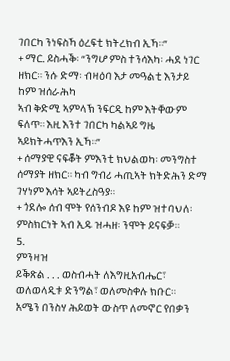ገበርካ ንነፍስኻ ዕረፍቲ ክትረክብ ኢኻ።”
+ ማር. ይስሓቕ፡ “ንግሆ ምስ ተንሳእካ፡ ሓደ ነገር ዘክር። ንሱ ድማ፡ ብዛዕባ እታ መዓልቲ እንታይ ከም ዝሰራሕካ
ኣብ ቅድሚ ኣምላኽ ንፍርዲ ከም እትቐውም ፍለጥ። እዚ እንተ ገበርካ ካልኣይ ግዜ ኣይክትሓጥእን ኢኻ።”
+ ሰማያዊ ናፍቖት ምእንቲ ክህልወካ፡ መንግስተ ሰማያት ዘክር። ካብ ግብሪ ሓጢኣት ክትድሕን ድማ ገሃነም እሳት ኣይትረስዓያ።
+ ጎደሎ ሰብ ሞት የሰንብዶ እዩ ከም ዝተባህለ፡ ምስክርነት ኣብ ኢዱ ዝሓዘ፡ ንሞት ይናፍቓ።
5.
ምንዛዝ
ይቕጽል . . . ወስብሓት ለእግዚአብሔር፣ ወለወላዲቱ ድንግል፣ ወለመስቀሉ ክቡር።
አሜን በንስሃ ሕይወት ውስጥ ለመኖር የበቃን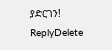ያድርገን!
ReplyDelete